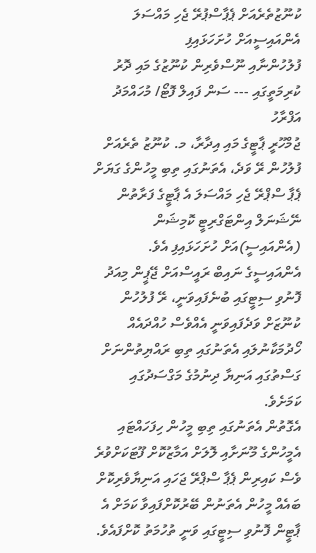ކުނޫޒުތެރެއަށް ޕެޕާސްޕުރޭ ޖެހި މައްސަލަ އެންއައިސީއަށް ހުށަހަޅައިފި
ފުލުހުންނާއި ނޫސްވެރިން ކުނޫޒުގެ މައި ދޮރު ކުރިމަތީގައި --- ސަން ފައިލް ފޮޓޯ/ މުހައްމަދު އަފްރާހު
ޖުމްހޫރީ ޕާޓީގެ މައި އިދާރާ، މ. ކުނޫޒު ތެރެއަށް ފުލުހުން ރޭ ވަދެ، އެތަނުގައި ތިބި މީހުންގެ ގަޔަށް ޕެޕާ ސްޕްރޭ ޖެހި މައްސަލަ އެ ޕާޓީގެ ފަރާތުން ނޭޝަނަލް އިންޓަގްރިޓީ ކޮމިޝަން (އެންއައިސީ)އަށް ހުށަހަޅައިފި އެވެ.
އެންއައިސީގެ ނައިބް ރައީސްއަށް ޖޭޕީން މިއަދު ފޮނުވި ސިޓީގައި ބުނެފައިވަނީ، ރޭ ފުލުހުން ކުނޫޒަށް ވަދެފައިވަނީ އެއްވެސް ހުއްދައެއް ހޯދުމަކާނުލައި އެތަނުގައި ތިބި ރައްޔިތުންނަށް ގަސްތުގައި އަނިޔާ ދިނުމުގެ މަގްސަދުގައި ކަމަށެވެ.
އެގޮތުން އެތަނުގައި ތިބި މީހުން ހިފަހައްޓައި އެމީހުންގެ މޫނަށާއި ލޮލަށް އަމާޒުކޮށް ފޫޓަކަށްވުރެ ވެސް ކައިރިން ޕެޕާ ސްޕްރޭ ޖަހައި އަނިޔާވެރިކޮށް ބައެއް މީހުން އެތަނުން ބޭރުކޮށްފައިވާ ކަމަށް އެ ޕާޓީން ފޮނުވި ސިޓީގައި ވަނީ ތުހުމަތު ކޮށްފައެވެ.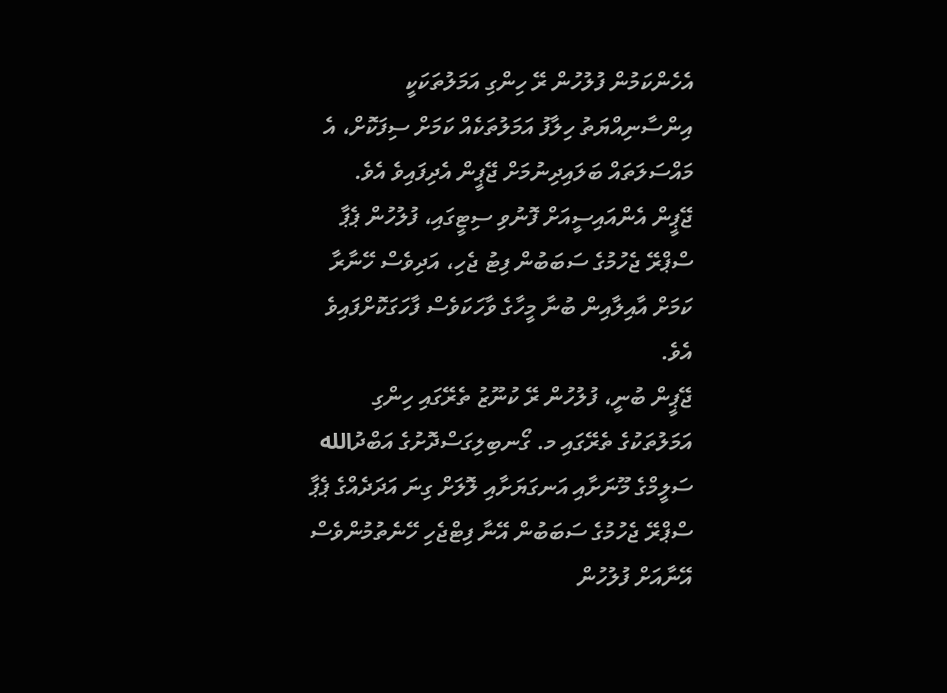އެހެންކަމުން ފުލުހުން ރޭ ހިންގި އަމަލުތަކަކީ އިންސާނިއްޔަތު ހިލާފު އަމަލުތަކެއް ކަމަށް ސިފަކޮށް، އެ މައްސަލަތައް ބަލައިދިނުމަށް ޖޭޕީން އެދިފައިވެ އެވެ.
ޖޭޕީން އެންއައިސީއަށް ފޮނުވި ސިޓީގައި، ފުލުހުން ޕެޕާ ސްޕްރޭ ޖެހުމުގެ ސަބަބުން ފިޓު ޖެހި، އަދިވެސް ހޭނާރާ ކަމަށް އާއިލާއިން ބުނާ މީހާގެ ވާހަކަވެސް ފާހަގަކޮށްފައިވެ އެވެ.
ޖޭޕީން ބުނީ، ފުލުހުން ރޭ ކުނޫޒު ތެރޭގައި ހިންގި އަމަލުތަކުގެ ތެރޭގައި މ. ގޯނބިލިގަސްދޮށުގެ އަބްދުالله ސަލީމްގެ މޫނަށާއި އަނގަޔަށާއި ލޮލަށް ގިނަ އަދަދެއްގެ ޕެޕާ ސްޕްރޭ ޖެހުމުގެ ސަބަބުން އޭނާ ފިޓްޖެހި ހޭނެތުމުންވެސް އޭނާއަށް ފުލުހުން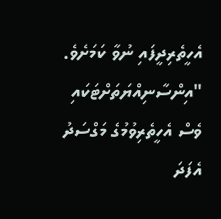އެހީތެރިދީފައި ނުވާ ކަމަށެވެ.
"އިންސާނިއްޔަތަށްޓަކައި ވެސް އެހީތެރިވުމުގެ މަގްސަދު އެފަދަ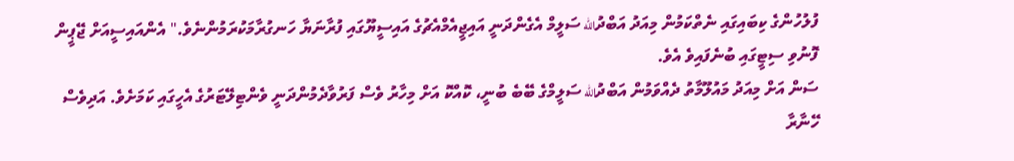ފުލުހުންގެ ކިބައިގައި ނެތްކަމުން މިއަދު އަބްދުالله ސަލީމް އެގެންދަނީ އައިޖީއެމްއެޗުގެ އައިސީޔޫގައި ފުރާނަޔާ ހަނގުރާމަކުރަމުންނެވެ." އެންއައިސީއަށް ޖޭޕީން ފޮނުވި ސިޓީގައި ބުނެފައިވެ އެވެ.
ސަން އަށް މިއަދު މައުލޫމާތު ދެއްވަމުން އަބްދުالله ސަލީމްގެ ބޭބެ ބުނީ، ކޮއްކޮ އަށް މިހާރު ވެސް ފަރުވާދެމުންދަނީ ވެންޓިލޭޓަރުގެ އެހީގައި ކަމަށެވެ. އަދިވެސް ހޭނާރާ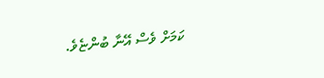ކަމަށް ވެސް އޭނާ ބުންޏެވެ.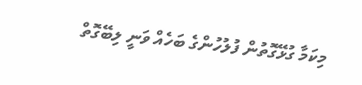މިކަމާ ގުޅޭގޮތުން ފުލުހުންގެ ބަހެއް ވަނީ ލިބޭގޮތް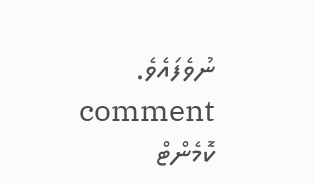ނުވެފައެވެ.
comment ކޮމެންޓް